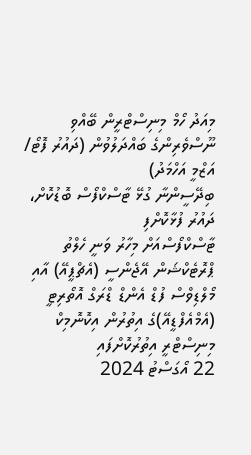މިއަދު ހޯމް މިނިސްޓްރީން ބޭއްވި ނޫސްވެރިންގެ ބައްދަލުވުން (ދައުރު ފޮޓޯ/ އަޒްމީ އަހްމަދު)
ބިދޭސީންނާ ގުޅޭ ޓާސްކްފޯސް ބޮޑުކޮށް، ދައުރު ފުޅާކޮށްފި
ޓާސްކްފޯސްއަށް މިހާރު ވަނީ ހެލްތު ޕްރޮޓެކްޝަން އޭޖެންސީ (އެޗްޕީއޭ) އާއި މޯލްޑިވްސް ފުޑް އެންޑް ޑްރަގް އޮތޯރިޓީ (އެމްއެފްޑީއޭ)ގެ އިތުރުން އިކޮނޮމިކް މިނިސްޓްރީ އިތުރުކޮށްފައި
22 އޯގަސްޓު 2024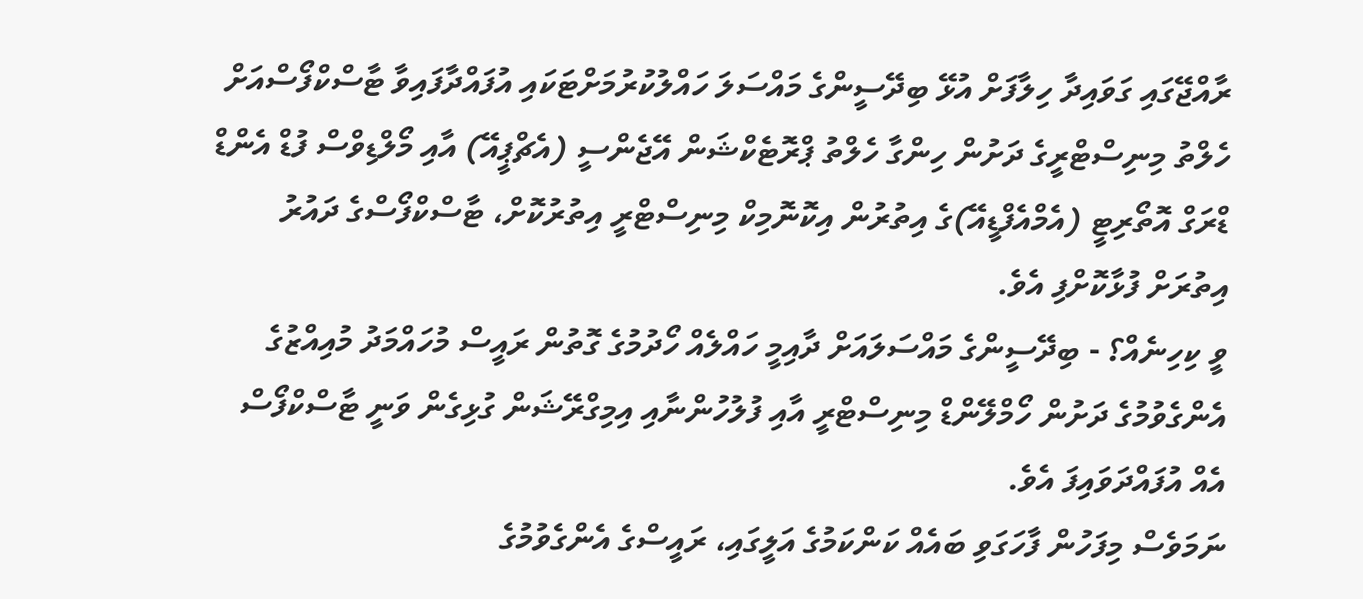ރާއްޖޭގައި ގަވައިދާ ހިލާފަށް އުޅޭ ބިދޭސީންގެ މައްސަލަ ހައްލުކުރުމަށްޓަކައި އުފައްދާފައިވާ ޓާސްކްފޯސްއަށް ހެލްތު މިނިސްޓްރީގެ ދަށުން ހިންގާ ހެލްތު ޕްރޮޓެކްޝަން އޭޖެންސީ (އެޗްޕީއޭ) އާއި މޯލްޑިވްސް ފުޑް އެންޑް ޑްރަގް އޮތޯރިޓީ (އެމްއެފްޑީއޭ)ގެ އިތުރުން އިކޮނޮމިކް މިނިސްޓްރީ އިތުރުކޮށް، ޓާސްކްފޯސްގެ ދައުރު އިތުރަށް ފުޅާކޮށްފި އެވެ.
ވީ ކިހިނެއް؟ - ބިދޭސީންގެ މައްސަލައަށް ދާއިމީ ހައްލެއް ހޯދުމުގެ ގޮތުން ރައީސް މުހައްމަދު މުއިއްޒުގެ އެންގެވުމުގެ ދަށުން ހޯމްލޭންޑް މިނިސްޓްރީ އާއި ފުލުހުންނާއި އިމިގްރޭޝަން ގުޅިގެން ވަނީ ޓާސްކްފޯސް އެއް އުފައްދަވައިފަ އެވެ.
ނަމަވެސް މިފަހުން ފާހަގަވި ބައެއް ކަންކަމުގެ އަލީގައި، ރައީސްގެ އެންގެވުމުގެ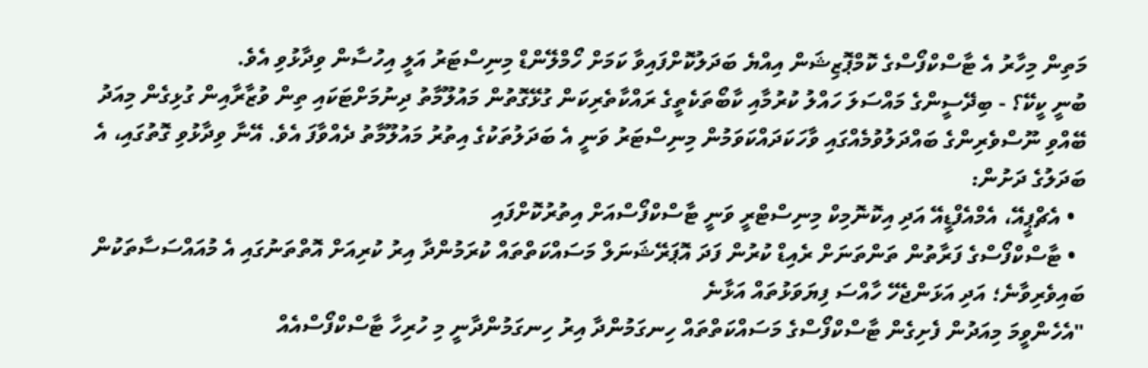މަތިން މިހާރު އެ ޓާސްކްފޯސްގެ ކޮމްޕޮޒިޝަން އިއްޔެ ބަދަލުކޮށްފައިވާ ކަމަށް ހޯމްލޭންޑް މިނިސްޓަރު އަލީ އިހުސާން ވިދާޅުވި އެވެ.
ބުނީ ކީކޭ؟ - ބިދޭސީންގެ މައްސަލަ ހައްލު ކުރުމާއި ކާބޯތަކެތީގެ ރައްކާތެރިކަން ގުޅޭގޮތުން މައުލޫމާތު ދިނުމަށްޓަކައި ތިން ވުޒާރާއިން ގުޅިގެން މިއަދު ބޭއްވި ނޫސްވެރިންގެ ބައްދަލުވުމެއްގައި ވާހަކަދައްކަވަމުން މިނިސްޓަރު ވަނީ އެ ބަދަލުތަކުގެ އިތުރު މައުލޫމާތު ދެއްވާފަ އެވެ. އޭނާ ވިދާޅުވި ގޮތުގައި، އެ ބަދަލުގެ ދަށުން:
  • އެޗްޕީއޭ، އެމްއެފްޑީއޭ އަދި އިކޮނޮމިކް މިނިސްޓްރީ ވަނީ ޓާސްކްފޯސްއަށް އިތުރުކޮށްފައި
  • ޓާސްކްފޯސްގެ ފަރާތުން ތަންތަނަށް ރެއިޑް ކުރުން ފަދަ އޮޕަރޭޝަނަލް މަސައްކަތްތައް ކުރަމުންދާ އިރު ކުރިއަށް އޮތްތަނުގައި އެ މުއައްސަސާތަކުން ބައިވެރިވާނެ؛ އަދި އަޅަންޖެހޭ ހާއްސަ ފިޔަވަޅުތައް އަޅާނެ
"އެހެންވީމަ މިއަދުން ފެށިގެން ޓާސްކްފޯސްގެ މަސައްކަތްތައް ހިނގަމުންދާ އިރު ހިނގަމުންދާނީ މި ހުރިހާ ޓާސްކްފޯސްއެއް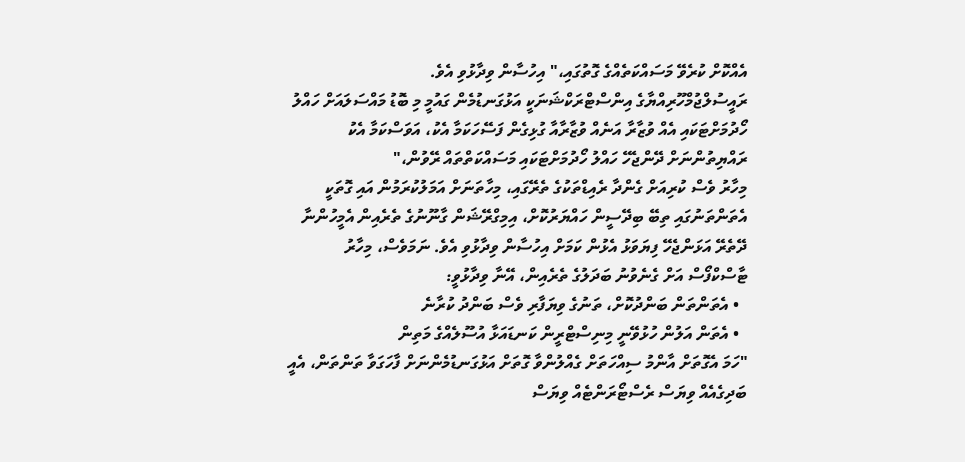އެއްކޮށް ކުރެވޭ މަސައްކަތެއްގެ ގޮތުގައި،" އިހުސާން ވިދާޅުވި އެވެ.
ރައީސުލްޖުމްހޫރިއްޔާގެ އިންސްޓްރަކްޝަނަކީ އަޅުގަނޑުމެން ގައުމީ މި ބޮޑު މައްސަލައަށް ހައްލު ހޯދުމަށްޓަކައި އެއް ވުޒާރާ އަނެއް ވުޒާރާއާ ގުޅިގެން ފަސޭހަކަމާ އެކު، އަވަސްކަމާ އެކު ރައްޔިތުންނަށް ދޭންޖެހޭ ހައްލު ހޯދުމަށްޓަކައި މަސައްކަތްތައް ރޭވުން،"
މިހާރު ވެސް ކުރިއަށް ގެންދާ ރެއިޑްތަކުގެ ތެރޭގައި، މިހާތަނަށް އަމަލުކުރަމުން އައި ގޮތަކީ އެތަންތަނުގައި ތިބޭ ބިދޭސީން ހައްޔަރުކޮށް، އިމިގްރޭޝަން ގާނޫނުގެ ތެރެއިން އެމީހުންނާ ދޭތެރޭ އަޅަންޖެހޭ ފިޔަވަޅު އެޅުން ކަމަށް އިހުސާން ވިދާޅުވި އެވެ. ނަމަވެސް، މިހާރު ޓާސްކްފޯސް އަށް ގެނެވުނު ބަދަލުގެ ތެރެއިން، އޭނާ ވިދާޅުވީ:
  • އެތަންތަން ބަންދުކޮށް، ތަނުގެ ވިޔަފާރި ވެސް ބަންދު ކުރާނެ
  • އެތަން އަލުން ހުޅުވޭނީ މިނިސްޓްރީން ކަނޑައަޅާ އުސޫލެއްގެ މަތިން
"ހަމަ އެގޮތަށް އާންމު ސިއްހަތަށް ގެއްލުންވާ ގޮތަށް އަޅުގަނޑުމެންނަށް ފާހަގަވާ ތަންތަން، އެއީ ބަދިގެއެއް ވިޔަސް ރެސްޓޯރަންޓެއް ވިޔަސް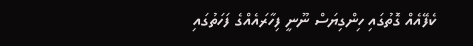ކެފޭއެއް ގޮތުގައި ހިންގިޔަސް ނޫނީ ފިހާރައެއްގެ ފަހަތުގައި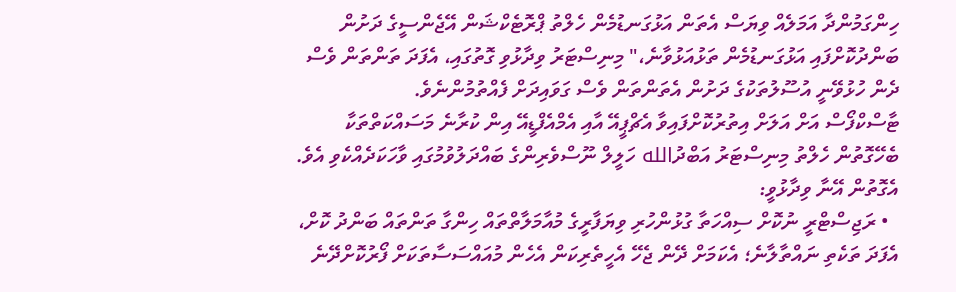ހިންގަމުންދާ އަމަލެއް ވިޔަސް އެތަން އަޅުގަނޑުމެން ހެލްތު ޕްރޮޓެކްޝަން އޭޖެންސީގެ ދަށުން ބަންދުކޮށްފައި އަޅުގަނޑުމެން ތަޅުއަޅުވާނެ،" މިނިސްޓަރު ވިދާޅުވި ގޮތުގައި، އެފަދަ ތަންތަން ވެސް ދެން ހުޅުވޭނީ އުސޫލުތަކުގެ ދަށުން އެތަންތަން ވެސް ގަވައިދަށް ފެއްތުމުންނެވެ.
ޓާސްކްފޯސް އަށް އަލަށް އިތުރުކޮށްފައިވާ އެޗްޕީއޭ އާއި އެމްއެފްޑީއޭ އިން ކުރާނެ މަސައްކަތްތަކާ ބެހޭގޮތުން ހެލްތު މިނިސްޓަރު އަބްދުالله ހަލީލް ނޫސްވެރިންގެ ބައްދަލުވުމުގައި ވާހަކަދެއްކެވި އެވެ. އެގޮތުން އޭނާ ވިދާޅުވީ:
  • ރަޖިސްޓްރީ ނުކޮށް ސިއްހަތާ ގުޅުންހުރި ވިޔަފާރީގެ މުއާމަލާތްތައް ހިންގާ ތަންތައް ބަންދު ކޮށް، އެފަދަ ތަކެތި ނައްތާލާނެ؛ އެކަމަށް ދޭން ޖެހޭ އެހީތެރިކަން އެހެން މުއައްސަސާތަކަށް ފޯރުކޮށްދޭނެ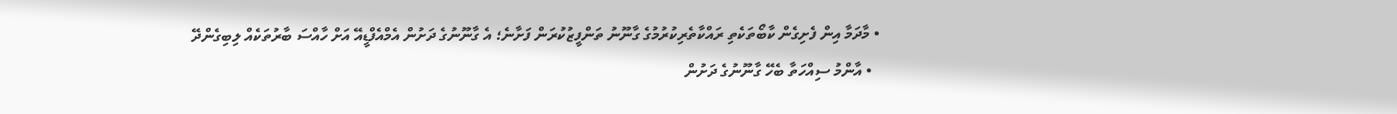• މާދަމާ އިން ފެށިގެން ކާބޯތަކެތި ރައްކާތެރިކުރުމުގެ ގާނޫނު ތަންފީޒުކުރަން ފަށާނެ؛ އެ ގާނޫނުގެ ދަށުން އެމްއެފްޑީއޭ އަށް ހާއްސަ ބާރުތަކެއް ލިބިގެންދޭ
  • އާންމު ސިއްހަތާ ބެހޭ ގާނޫނުގެ ދަށުން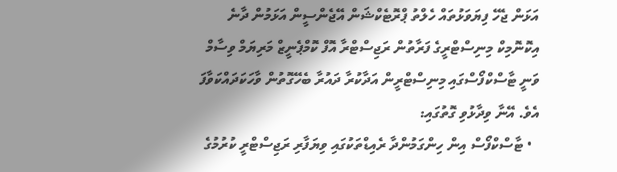އަޅަން ޖެހޭ ފިޔަވަޅުތައް ހެލްތު ޕްރޮޓެކްޝަން އޭޖެންސީން އަޅަމުން ދާނެ
އިކޮނޮމިކް މިނިސްޓްރީގެ ފަރާތުން ރަޖިސްޓްރާ އޮފް ކޮމްޕެނީޒް މަރިޔަމް ވިސާމް ވަނީ ޓާސްކްފޯސްގައި މިނިސްޓްރީން އަދާކުރާ ދައުރާ ބެހޭގޮތުން ވާހަކަދައްކަވާފަ އެވެ. އޭނާ ވިދާޅުވި ގޮތުގައި:
  • ޓާސްކްފޯސް އިން ހިންގަމުންދާ ރެއިޑްތަކުގައި ވިޔަފާރި ރަޖިސްޓްރީ ކުރުމުގެ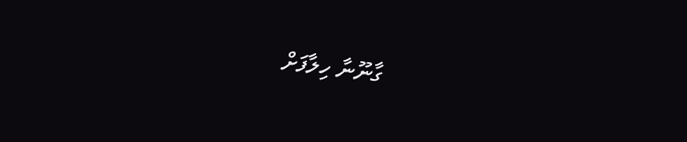ގާނޫނާ ހިލާފަށް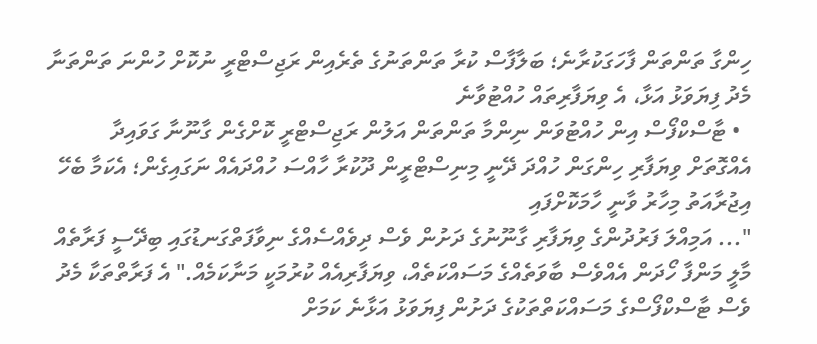ހިންގާ ތަންތަން ފާހަގަކުރާނެ؛ ބަލާފާސް ކުރާ ތަންތަނުގެ ތެރެއިން ރަޖިސްޓްރީ ނުކޮށް ހުންނަ ތަންތަނާ މެދު ފިޔަވަޅު އަޅާ، އެ ވިޔަފާރިތައް ހުއްޓުވާނެ
  • ޓާސްކްފޯސް އިން ހުއްޓުވަން ނިންމާ ތަންތަން އަލުން ރަޖިސްޓްރީ ކޮށްގެން ގާނޫނާ ގަވައިދާ އެއްގޮތަށް ވިޔަފާރި ހިންގަން ހުއްދަ ދޭނީ މިނިސްޓްރީން ދޫކުރާ ހާއްސަ ހުއްދައެއް ނަގައިގެން؛ އެކަމާ ބެހޭ އިޖުރާއަތު މިހާރު ވާނީ ހާމަކޮށްފައި
"... އަމިއްލަ ފަރުދުންގެ ވިޔަފާރި ގާނޫނުގެ ދަށުން ވެސް ދިވެއްސެއްގެ ނިވާފަތްގަނޑުގައި ބިދޭސީ ފަރާތެއް މާލީ މަންފާ ހޯދަން އެއްވެސް ބާވަތެއްގެ މަސައްކަތެއް، ވިޔަފާރިއެއް ކުރުމަކީ މަނާކަމެއް." އެ ފަރާތްތަކާ މެދު ވެސް ޓާސްކްފޯސްގެ މަސައްކަތްތަކުގެ ދަށުން ފިޔަވަޅު އަޅާނެ ކަމަށް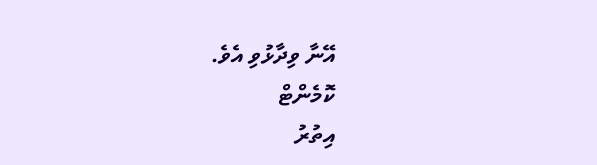އޭނާ ވިދާޅުވި އެވެ.
ކޮމެންޓް
އިތުރު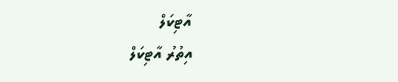އާޓިކަލް
އިތުރު އާޓިކަލް